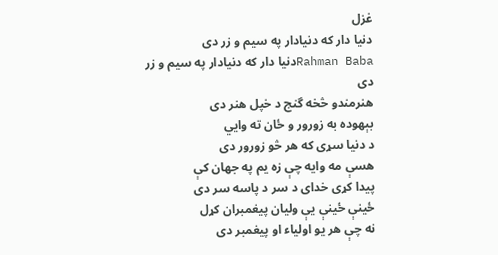غزل
دنيا دار که دنيادار په سيم و زر دی
Rahman Babaدنيا دار که دنيادار په سيم و زر دی
هنرمندو څخه گنج د خپل هنر دی
بېهوده به زورور و ځان ته وايي
د دنيا سړی که هر څو زورور دی
هسې مه وايه چې زه يم په جهان کې
پيدا کړی خدای د سر د پاسه سر دی
ځينې ځينې يې وليان پيغمبران کړل
نه چې هر يو اولياء او پيغمبر دی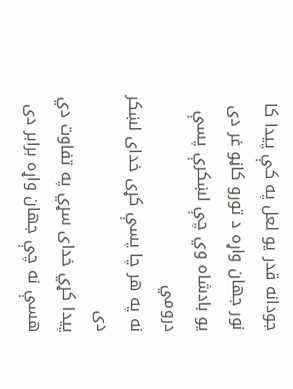جودانه قدر يو لعل په کې پيدا کا
نور جهان واړه د تورو کاڼو غر دی
يو بادشاه وي چې لښکرې پسې درومي
نه په هر چا پسې کړی خدای لښکر دی
پيدا کړي خدای سړي په تفاوت دي
هسې نه چې جهان واړه برابر دی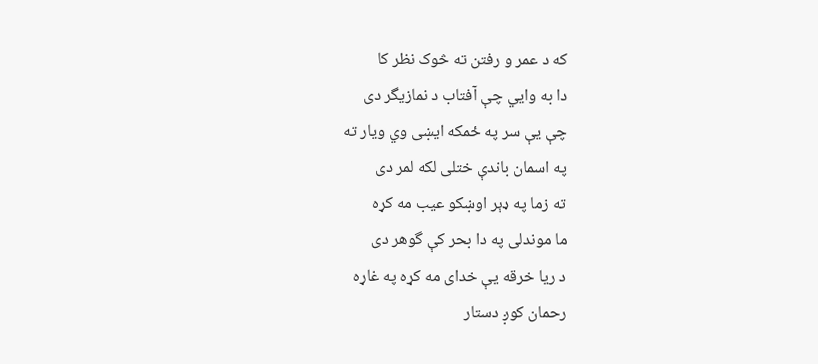که د عمر و رفتن ته څوک نظر کا
دا به وايي چې آفتاب د نمازيگر دی
چې يې سر په ځمکه ايښی وي ويار ته
په اسمان باندې ختلی لکه لمر دی
ته زما په ډېر اوښکو عيب مه کړه
ما موندلی په دا بحر کې گوهر دی
د ريا خرقه يې خدای مه کړه په غاړه
رحمان کوږ دستار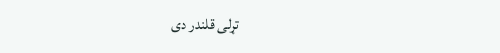تړلی قلندر دی